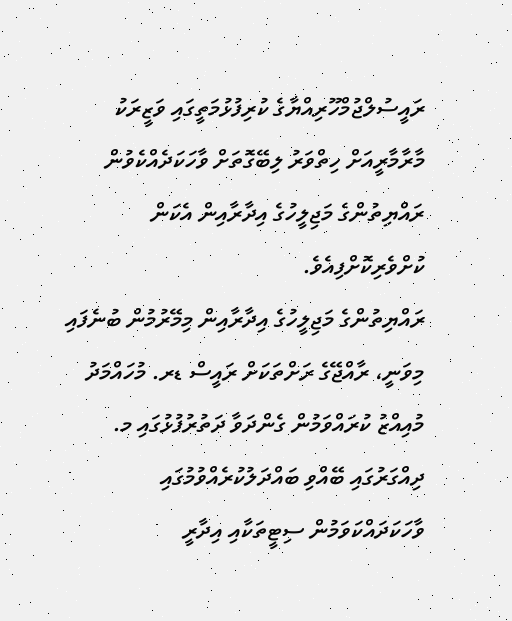ރައީސުލްޖުމްހޫރިއްޔާގެ ކުރިފުޅުމަތީގައި ވަޒީރަކު މާރާމާރީއަށް ހިތްވަރު ލިބޭގޮތަށް ވާހަކަދެއްކެވުން ރައްޔިތުންގެ މަޖިލީހުގެ އިދާރާއިން އެކަން ކުށްވެރިކޮށްފިއެވެ.
ރައްޔިތުންގެ މަޖިލީހުގެ އިދާރާއިން މިމޭރުމުން ބުނެފައި މިވަނީ، ރާއްޖޭގެ ރަށްތަކަށް ރައީސް ޑރ. މުހައްމަދު މުއިއްޒު ކުރައްވަމުން ގެންދަވާ ދަތުރުފުޅުގައި މ. ދިއްގަރުގައި ބޭއްވި ބައްދަލުކުރެއްވުމުގައި ވާހަކަދައްކަވަމުން ސިޓީތަކާއި އިދާރީ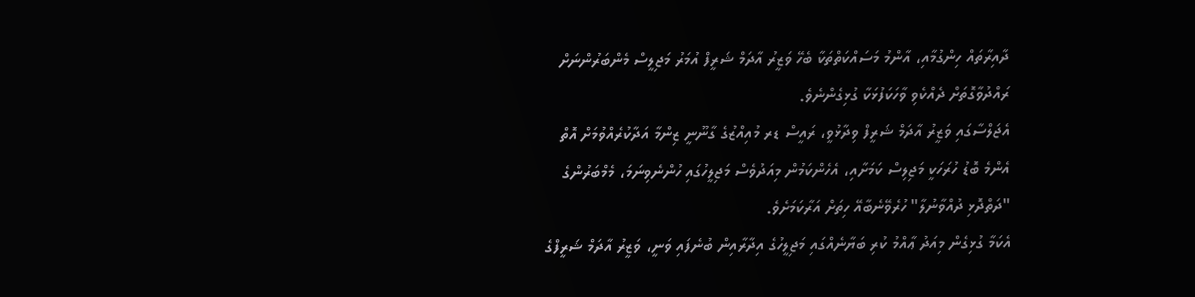ދާއިރާތައް ހިންގުމާއި، އާންމު މަސައްކަތްތަކާ ބެހޭ ވަޒީރު އާދަމް ޝަރީފް އުމަރު މަޖިލީސް މެންބަރުންނަށް ރައްދުވާގޮތަށް ދެއްކެވި ވާހަކަފުޅަކާ ގުޅިގެންނެވެ.
އެޖަލްސާގައި ވަޒީރު އާދަމް ޝަރީފް ވިދާޅުވީ، ރައީސް ޑރ މުއިއްޒުގެ ގާނޫނީ ޒިންމާ އަދާކުރެއްވުމަށް އޮތް އެންމެ ބޮޑު ހުރަހަކީ މަޖިލިސް ކަމަށާއި، އެހެންކަމުން މިއަދުވެސް މަޖިލީހުގައި ހުންނެވިނަމަ، މެމްބަރުންގެ "ދަތްދޮޅި ދުއްވާނުލާ" ހުރެވޭނެބާއޭ ހިތަށް އަރާކަމަށެވެ.
އެކަމާ ގުޅިގެން މިއަދު ޢާއްމު ކުރި ބަޔާނެއްގައި މަޖިލީހުގެ އިދާރާއިން ބުނެފައި ވަނީ، ވަޒީރު އާދަމް ޝަރީފްގެ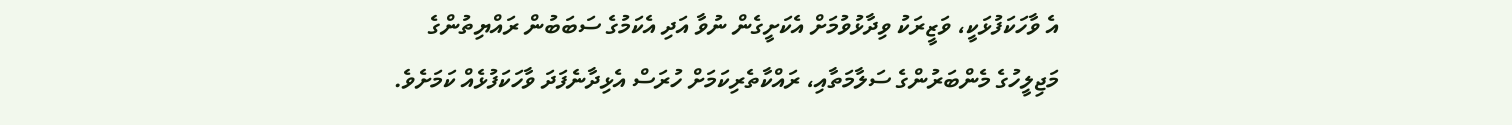އެ ވާހަކަފުޅަކީ، ވަޒީރަކު ވިދާޅުވުމަށް އެކަށީގެން ނުވާ އަދި އެކަމުގެ ސަބަބުން ރައްޔިތުންގެ މަޖިލީހުގެ މެންބަރުންގެ ސަލާމަތާއި، ރައްކާތެރިކަމަށް ހުރަސް އެޅިދާނެފަދަ ވާހަކަފުޅެއް ކަމަށެވެ.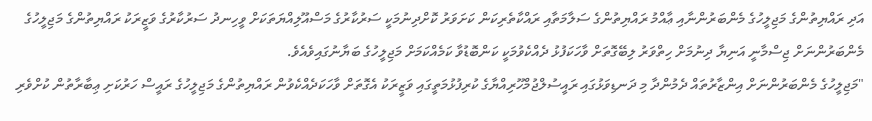އަދި ރައްޔިތުންގެ މަޖިލީހުގެ މެންބަރުންނާއި ޢާއްމު ރައްޔިތުންގެ ސަލާމަތާއި ރައްކާތެރިކަން ކަށަވަރު ކޮށްދިނުމަކީ ސަރުކާރުގެ މަސްއޫލިއްޔަތަކަށް ވީހިނދު ސަރުކާރުގެ ވަޒީރަކު ރައްޔިތުންގެ މަޖިލީހުގެ މެންބަރުންނަށް ޖިސްމާނީ އަނިޔާ ދިނުމަށް ހިތްވަރު ލިބޭގޮތަށް ވާހަކަފުޅު ދެއްކެވުމަކީ ކަންބޮޑުވާ ކަމެއްކަމަށް މަޖިލީހުގެ ބަޔާނުގައިވެއެވެ.
"މަޖިލީހުގެ މެންބަރުންނަށް އިންޒާރުތައް ދެމުންދާ މި ދަނޑިވަޅުގައި ރައީސުލްޖުމްހޫރިއްޔާގެ ކުރިފުޅުމަތީގައި ވަޒީރަކު އެގޮތަށް ވާހަކަދެއްކެވުން ރައްޔިތުންގެ މަޖިލީހުގެ ރައީސް ހަރުކަށި ޢިބާރާތުން ކުށްވެރި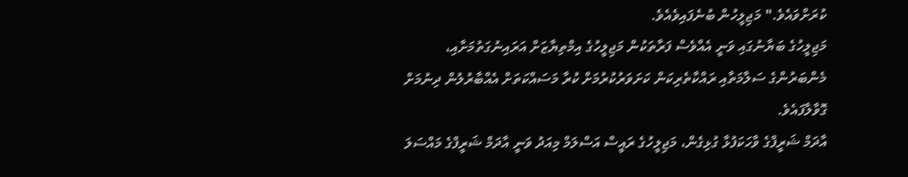ކުރަށްވައެވެ." މަޖިލީހުން ބުނެފައިވެއެވެ.
މަޖިލީހުގެ ބަޔާނުގައި ވަނީ އެއްވެސް ފަރާތަކުން މަޖިލީހުގެ އިމްތިޔާޒަށް އަރައިނުގަތުމަށާއި، މެންބަރުންގެ ސަލާމަތާއި ރައްކާތެރިކަން ކަށަވަރުކުރުމަށް ކުރާ މަސައްކަތަށް އެއްބާރުލުން ދިނުމަށް ގޮވާލާފައެވެ.
އާދަމް ޝަރީފްގެ ވާހަކަފުޅާ ގުޅިގެން، މަޖިލީހުގެ ރައީސް އަސްލަމް މިއަދު ވަނީ އާދަމް ޝަރީފްގެ މައްސަލަ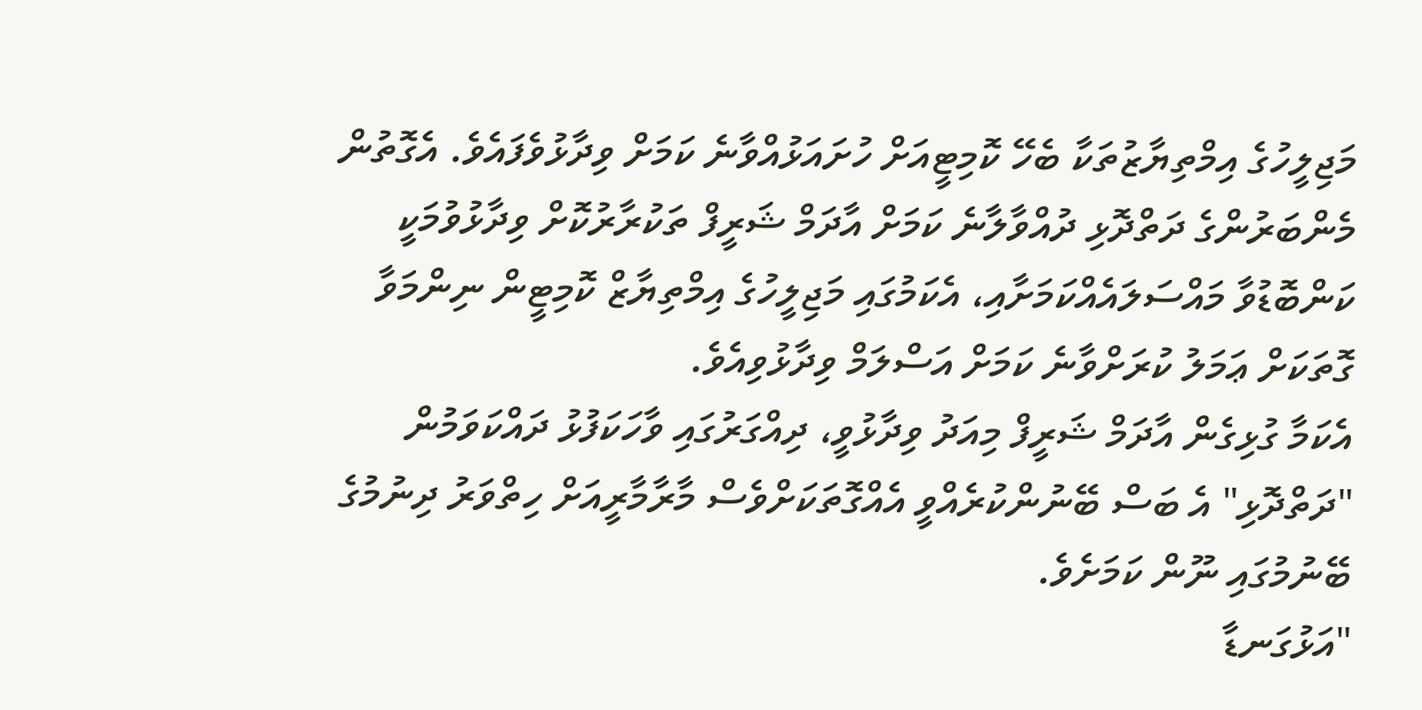މަޖިލީހުގެ އިމްތިޔާޒުތަކާ ބެހޭ ކޮމިޓީއަށް ހުށައަޅުއްވާނެ ކަމަށް ވިދާޅުވެފައެވެ. އެގޮތުން މެންބަރުންގެ ދަތްދޮޅި ދުއްވާލާނެ ކަމަށް އާދަމް ޝަރީފް ތަކުރާރުކޮށް ވިދާޅުވުމަކީ ކަންބޮޑުވާ މައްސަލައެއްކަމަށާއި، އެކަމުގައި މަޖިލީހުގެ އިމްތިޔާޒް ކޮމިޓީން ނިންމަވާ ގޮތަކަށް ޢަމަލު ކުރަށްވާނެ ކަމަށް އަސްލަމް ވިދާޅުވިއެވެ.
އެކަމާ ގުޅިގެން އާދަމް ޝަރީފް މިއަދު ވިދާޅުވީ، ދިއްގަރުގައި ވާހަކަފުޅު ދައްކަވަމުން "ދަތްދޮޅި" އެ ބަސް ބޭނުންކުރެއްވީ އެއްގޮތަކަށްވެސް މާރާމާރީއަށް ހިތްވަރު ދިނުމުގެ ބޭނުމުގައި ނޫން ކަމަށެވެ.
"އަޅުގަނޑާ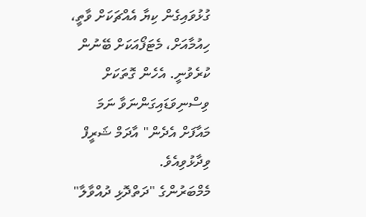ގުޅުވައިގެން ކިޔާ އެއްޗަކަށް ވާތީ، ހިއުމާއަށް، މެޓަފޯއަކަށް ބޭނުން ކުރެވުނީ. އެހެން ގޮތަކަށް ވިސްނިވަޑައިގަންނަވާ ނަމަ މައާފަށް އެދެން" އާދަމް ޝަރީފް ވިދާޅުވިއެވެ.
މެމްބަރުންގެ "ދަތްދޮޅި ދުއްވާލާ"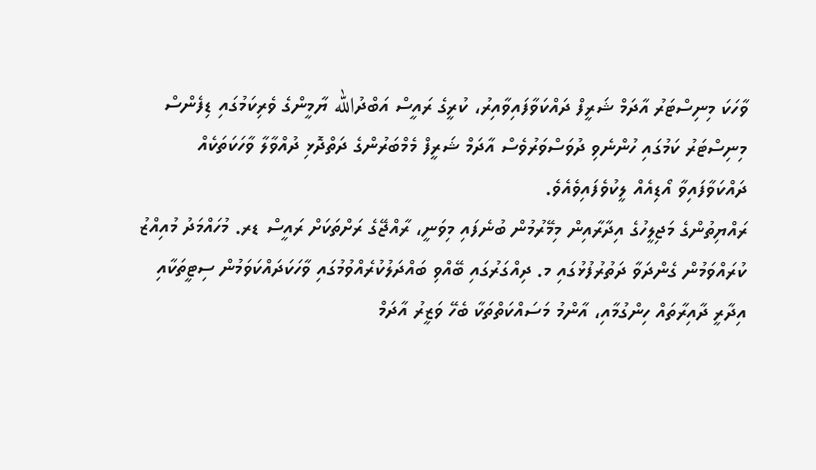ވާހަކަ މިނިސްޓަރު އާދަމް ޝަރީފް ދައްކަވާފައިވާއިރު، ކުރީގެ ރައީސް އަބްދުالله ޔާމީންގެ ވެރިކަމުގައި ޑިފެންސް މިނިސްޓަރު ކަމުގައި ހުންނެވި ދުވަސްވަރުވެސް އާދަމް ޝަރީފް މެމްބަރުންގެ ދަތްދޮޅި ދުއްވާލާ ވާހަކަތަކެއް ދައްކަވާފައިވާ އޯޑިއެއް ލީކުވެފައިވެއެވެ.
ރައްޔިތުންގެ މަޖިލީހުގެ އިދާރާއިން މިމޭރުމުން ބުނެފައި މިވަނީ، ރާއްޖޭގެ ރަށްތަކަށް ރައީސް ޑރ. މުހައްމަދު މުއިއްޒު ކުރައްވަމުން ގެންދަވާ ދަތުރުފުޅުގައި މ. ދިއްގަރުގައި ބޭއްވި ބައްދަލުކުރެއްވުމުގައި ވާހަކަދައްކަވަމުން ސިޓީތަކާއި އިދާރީ ދާއިރާތައް ހިންގުމާއި، އާންމު މަސައްކަތްތަކާ ބެހޭ ވަޒީރު އާދަމް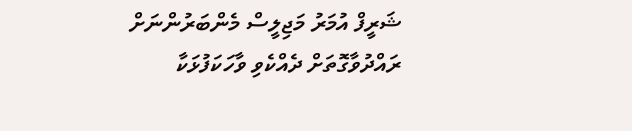ޝަރީފް އުމަރު މަޖިލީސް މެންބަރުންނަށް ރައްދުވާގޮތަށް ދެއްކެވި ވާހަކަފުޅަކާ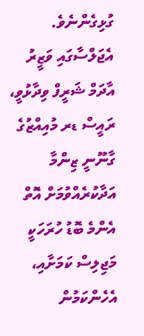ގުޅިގެންނެވެ.
އެޖަލްސާގައި ވަޒީރު އާދަމް ޝަރީފް ވިދާޅުވީ، ރައީސް ޑރ މުއިއްޒުގެ ގާނޫނީ ޒިންމާ އަދާކުރެއްވުމަށް އޮތް އެންމެ ބޮޑު ހުރަހަކީ މަޖިލިސް ކަމަށާއި، އެހެންކަމުން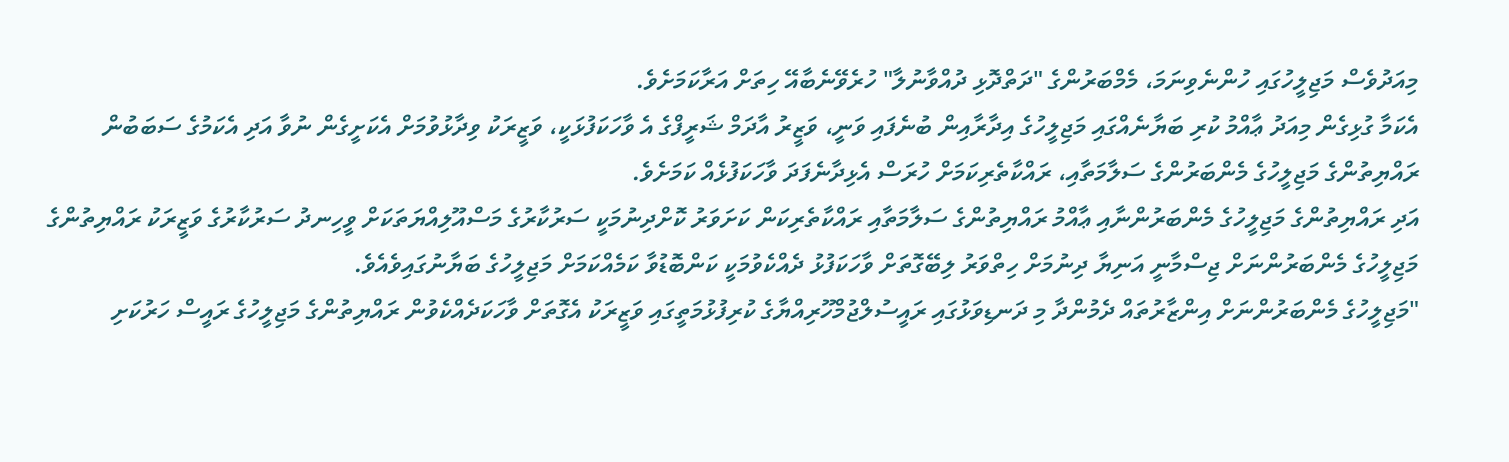މިއަދުވެސް މަޖިލީހުގައި ހުންނެވިނަމަ، މެމްބަރުންގެ "ދަތްދޮޅި ދުއްވާނުލާ" ހުރެވޭނެބާއޭ ހިތަށް އަރާކަމަށެވެ.
އެކަމާ ގުޅިގެން މިއަދު ޢާއްމު ކުރި ބަޔާނެއްގައި މަޖިލީހުގެ އިދާރާއިން ބުނެފައި ވަނީ، ވަޒީރު އާދަމް ޝަރީފްގެ އެ ވާހަކަފުޅަކީ، ވަޒީރަކު ވިދާޅުވުމަށް އެކަށީގެން ނުވާ އަދި އެކަމުގެ ސަބަބުން ރައްޔިތުންގެ މަޖިލީހުގެ މެންބަރުންގެ ސަލާމަތާއި، ރައްކާތެރިކަމަށް ހުރަސް އެޅިދާނެފަދަ ވާހަކަފުޅެއް ކަމަށެވެ.
އަދި ރައްޔިތުންގެ މަޖިލީހުގެ މެންބަރުންނާއި ޢާއްމު ރައްޔިތުންގެ ސަލާމަތާއި ރައްކާތެރިކަން ކަށަވަރު ކޮށްދިނުމަކީ ސަރުކާރުގެ މަސްއޫލިއްޔަތަކަށް ވީހިނދު ސަރުކާރުގެ ވަޒީރަކު ރައްޔިތުންގެ މަޖިލީހުގެ މެންބަރުންނަށް ޖިސްމާނީ އަނިޔާ ދިނުމަށް ހިތްވަރު ލިބޭގޮތަށް ވާހަކަފުޅު ދެއްކެވުމަކީ ކަންބޮޑުވާ ކަމެއްކަމަށް މަޖިލީހުގެ ބަޔާނުގައިވެއެވެ.
"މަޖިލީހުގެ މެންބަރުންނަށް އިންޒާރުތައް ދެމުންދާ މި ދަނޑިވަޅުގައި ރައީސުލްޖުމްހޫރިއްޔާގެ ކުރިފުޅުމަތީގައި ވަޒީރަކު އެގޮތަށް ވާހަކަދެއްކެވުން ރައްޔިތުންގެ މަޖިލީހުގެ ރައީސް ހަރުކަށި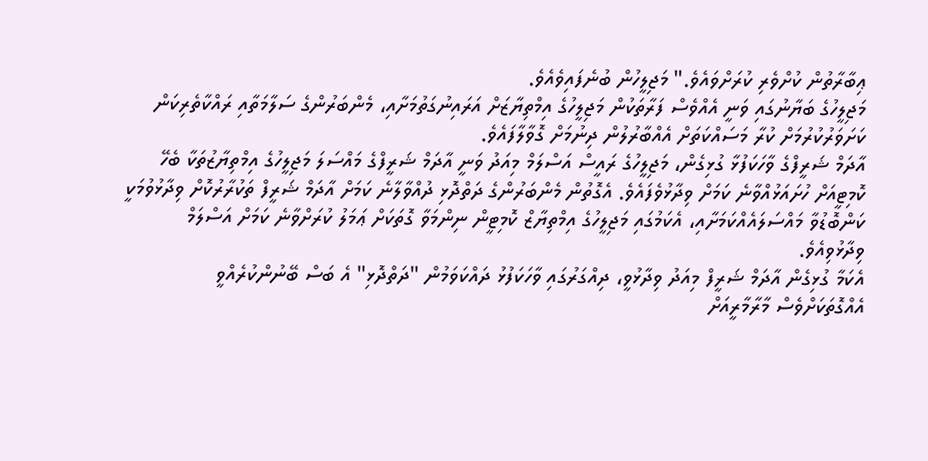ޢިބާރާތުން ކުށްވެރި ކުރަށްވައެވެ." މަޖިލީހުން ބުނެފައިވެއެވެ.
މަޖިލީހުގެ ބަޔާނުގައި ވަނީ އެއްވެސް ފަރާތަކުން މަޖިލީހުގެ އިމްތިޔާޒަށް އަރައިނުގަތުމަށާއި، މެންބަރުންގެ ސަލާމަތާއި ރައްކާތެރިކަން ކަށަވަރުކުރުމަށް ކުރާ މަސައްކަތަށް އެއްބާރުލުން ދިނުމަށް ގޮވާލާފައެވެ.
އާދަމް ޝަރީފްގެ ވާހަކަފުޅާ ގުޅިގެން، މަޖިލީހުގެ ރައީސް އަސްލަމް މިއަދު ވަނީ އާދަމް ޝަރީފްގެ މައްސަލަ މަޖިލީހުގެ އިމްތިޔާޒުތަކާ ބެހޭ ކޮމިޓީއަށް ހުށައަޅުއްވާނެ ކަމަށް ވިދާޅުވެފައެވެ. އެގޮތުން މެންބަރުންގެ ދަތްދޮޅި ދުއްވާލާނެ ކަމަށް އާދަމް ޝަރީފް ތަކުރާރުކޮށް ވިދާޅުވުމަކީ ކަންބޮޑުވާ މައްސަލައެއްކަމަށާއި، އެކަމުގައި މަޖިލީހުގެ އިމްތިޔާޒް ކޮމިޓީން ނިންމަވާ ގޮތަކަށް ޢަމަލު ކުރަށްވާނެ ކަމަށް އަސްލަމް ވިދާޅުވިއެވެ.
އެކަމާ ގުޅިގެން އާދަމް ޝަރީފް މިއަދު ވިދާޅުވީ، ދިއްގަރުގައި ވާހަކަފުޅު ދައްކަވަމުން "ދަތްދޮޅި" އެ ބަސް ބޭނުންކުރެއްވީ އެއްގޮތަކަށްވެސް މާރާމާރީއަށް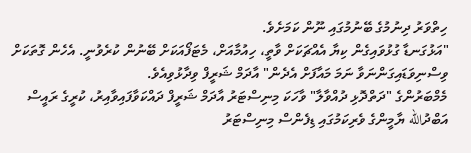ހިތްވަރު ދިނުމުގެ ބޭނުމުގައި ނޫން ކަމަށެވެ.
"އަޅުގަނޑާ ގުޅުވައިގެން ކިޔާ އެއްޗަކަށް ވާތީ، ހިއުމާއަށް، މެޓަފޯއަކަށް ބޭނުން ކުރެވުނީ. އެހެން ގޮތަކަށް ވިސްނިވަޑައިގަންނަވާ ނަމަ މައާފަށް އެދެން" އާދަމް ޝަރީފް ވިދާޅުވިއެވެ.
މެމްބަރުންގެ "ދަތްދޮޅި ދުއްވާލާ" ވާހަކަ މިނިސްޓަރު އާދަމް ޝަރީފް ދައްކަވާފައިވާއިރު، ކުރީގެ ރައީސް އަބްދުالله ޔާމީންގެ ވެރިކަމުގައި ޑިފެންސް މިނިސްޓަރު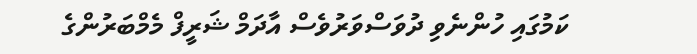ކަމުގައި ހުންނެވި ދުވަސްވަރުވެސް އާދަމް ޝަރީފް މެމްބަރުންގެ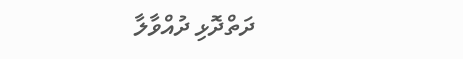ދަތްދޮޅި ދުއްވާލާ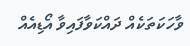ވާހަކަތަކެއް ދައްކަވާފައިވާ އޯޑިއެއް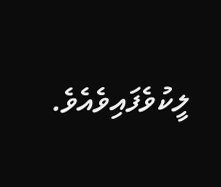ލީކުވެފައިވެއެވެ.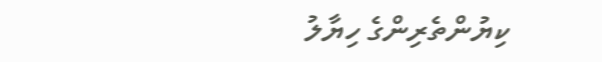ކިޔުންތެރިންގެ ހިޔާލު